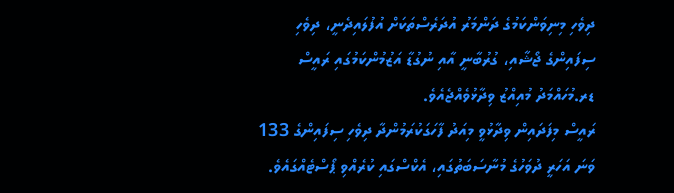ދިވެހި މިނިވަންކަމުގެ ދަންމަރު އުދަރެސްތަކަށް އުފުލައިދެނީ، ދިވެހި ސިފައިންގެ ޖޯޝާއި، ގުރުބާނީ އާއި ނުގުޑާ އަޒުމުންކަމުގައި ރައީސް ޑރ.މުހައްމަދު މުއިއްޒު ވިދާޅުވެއްޖެއެވެ.
ރައީސް މިފަދައިން ވިދާޅުވީ މިއަދު ފާހަގަކުރަމުންދާ ދިވެހި ސިފައިންގެ 133 ވަނަ އަހަރީ ދުވަހުގެ މުނާސަބަތުގައި، އެކްސްގައި ކުރެއްވި ޕޯސްޓެއްގައެވެ.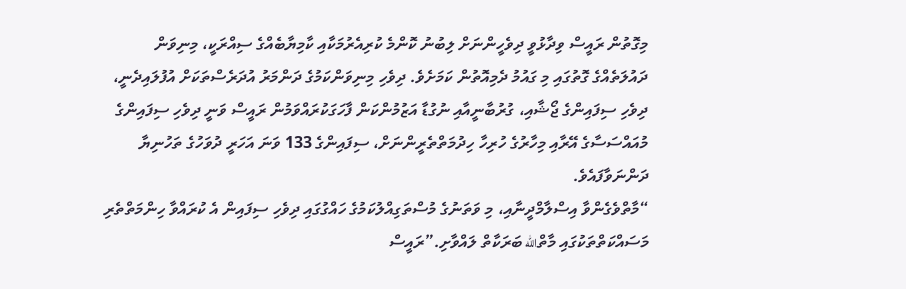މިގޮތުން ރައީސް ވިދާޅުވީ ދިވެހީންނަށް ލިބުނު ކޮންމެ ކުރިއެރުމަކާއި ކާމިޔާބެއްގެ ސިއްރަކީ، މިނިވަން ދައުލަތެއްގެ ގޮތުގައި މި ގައުމު ދެމިއޮތުން ކަމަށެވެ. ދިވެހި މިނިވަންކަމުގެ ދަންމަރު އުދަރެސްތަކަށް އުފުލައިދެނީ، ދިވެހި ސިފައިންގެ ޖޯޝާއި، ގުރުބާނީއާއި ނުގުޑާ އަޒުމުންކަން ފާހަގަކުރައްވަމުން ރައީސް ވަނީ ދިވެހި ސިފައިންގެ މުއައްސަސާގެ އޭރާއި މިހާރުގެ ހުރިހާ ހިދުމަތްތެރީންނަށް، ސިފައިންގެ 133 ވަނަ އަހަރީ ދުވަހުގެ ތަހުނިޔާ ދަންނަވާފައެވެ.
“މާތްވެގެންވާ އިސްލާމްދީނާއި، މި ވަތަނުގެ މުސްތަގިއްލުކަމުގެ ހައްގުގައި ދިވެހި ސިފައިން އެ ކުރައްވާ ހިންމަތްތެރި މަސައްކަތްތަކުގައި މާތްالله ބަރަކާތް ލައްވާށި.”ރައީސް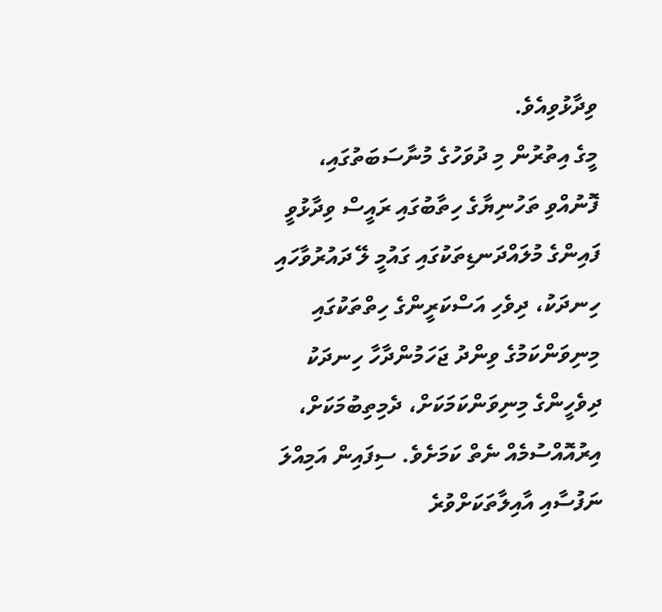ވިދާޅުވިއެވެ.
މީގެ އިތުރުން މި ދުވަހުގެ މުނާސަބަތުގައި، ފޮނުއްވި ތަހުނިޔާގެ ހިތާބުގައި ރައީސް ވިދާޅުވީ ފައިންގެ މުލައްދަނޑިތަކުގައި ގައުމީ ލޭ ދައުރުވާހައި ހިނދަކު، ދިވެހި އަސްކަރީންގެ ހިތްތަކުގައި މިނިވަންކަމުގެ ވިންދު ޖަހަމުންދާހާ ހިނދަކު ދިވެހީންގެ މިނިވަންކަމަކަށް، ދެމިތިބުމަކަށް، އިރުއޮއްސުމެއް ނެތް ކަމަށެވެ. ސިފައިން އަމިއްލަ ނަފުސާއި އާއިލާތަކަށްވުރެ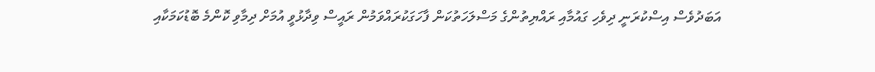އަބަދުވެސް އިސްކުރަނީ ދިވެހި ގައުމާއި ރައްޔިތުންގެ މަސްލަހަތުކަން ފާހަގަކުރައްވަމުން ރައީސް ވިދާޅުވީ އުމަށް ދިމާވި ކޮންމެ ބޮޑުކަމަކާއި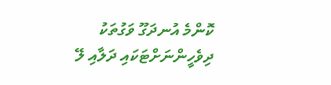ކޮންމެ އުނދަގޫ ވަގުތަކު ދިވެހީންނަށްޓަކައި ދަލާއި ލޭ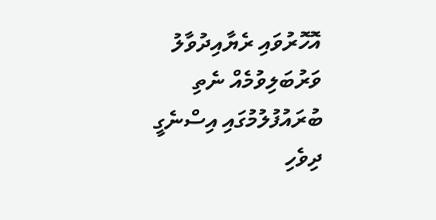އޮހޮރުވައި ރެޔާއިދުވާލު ވަރުބަލިވުމެއް ނެތި ބުރައުފުލުމުގައި އިސްނެގީ ދިވެހި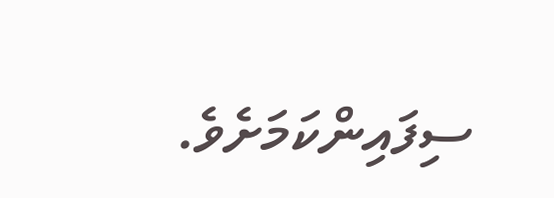ސިފައިންކަމަށެވެ.